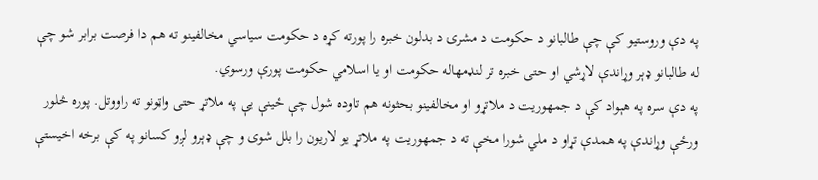په دې وروستیو کې چې طالبانو د حکومت د مشرۍ د بدلون خبره را پورته کړه د حکومت سیاسي مخالفینو ته هم دا فرصت برابر شو چې له طالبانو ډېر وړاندې لاړشي او حتی خبره تر لنډمهاله حکومت او یا اسلامي حکومت پورې ورسوي.
په دې سره په هېواد کې د جمهوریت د ملاتړو او مخالفینو بحثونه هم تاوده شول چې ځینې یې په ملاتړ حتی واټونو ته راووتل. پوره څلور ورځې وړاندې په همدې تړاو د ملي شورا مخې ته د جمهوریت په ملاتړ یو لاریون را بلل شوی و چې ډېرو لږو کسانو په کې برخه اخیستې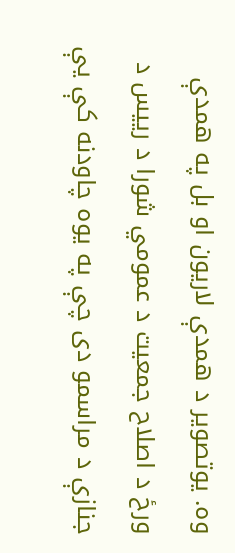وه. یوتصویر د همدې لاریون او بل په همدې ورځ د اصلاح جمعیت د عمومي شورا د رییس د جنازې د مراسمو دی چې په یوه چاودنه کې یې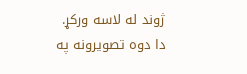ژوند له لاسه ورکړ.
دا دوه تصویرونه په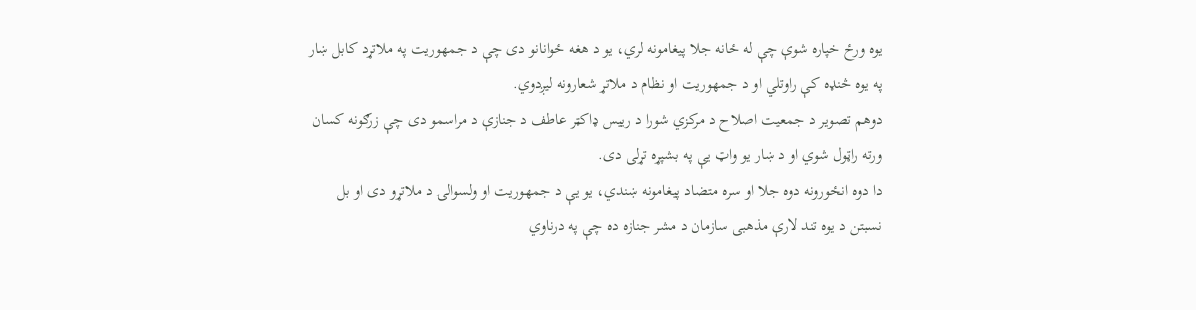یوه ورځ خپاره شوې چې له ځانه جلا پیغامونه لري، یو د هغه ځوانانو دی چې د جمهوریت په ملاتړد کابل ښار په یوه څنډه کې راوتلي او د جمهوریت او نظام د ملاتړ شعارونه لیږدوي.
دوهم تصویر د جمعیت اصلاح د مرکزي شورا د رییس ډاکټر عاطف د جنازې د مراسمو دی چې زرګونه کسان ورته راټول شوي او د ښار یو واټ یې په بشپړه تړلی دی.
دا دوه انځورونه دوه جلا او سره متضاد پیغامونه ښندي، یو یې د جمهوریت او ولسوالۍ د ملاتړو دی او بل نسبتن د یوه تند لارې مذهبی سازمان د مشر جنازه ده چې په درناوي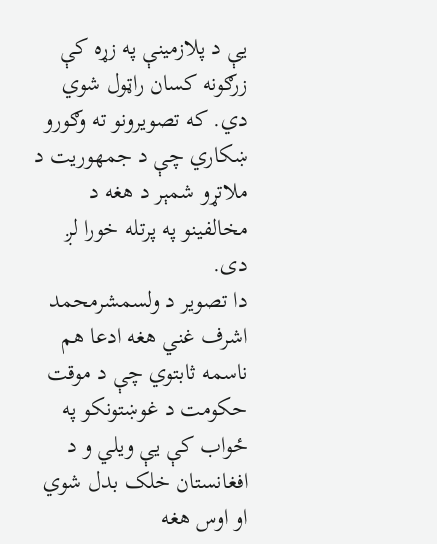یې د پلازمینې په زړه کې زرګونه کسان راټول شوي دي. که تصویرونو ته وګورو ښکاري چې د جمهوریت د ملاتړو شمېر د هغه د مخالفینو په پرتله خورا لږ دی.
دا تصویر د ولسمشرمحمد اشرف غني هغه ادعا هم ناسمه ثابتوي چې د موقت حکومت د غوښتونکو په ځواب کې یې ویلي و د افغانستان خلک بدل شوي او اوس هغه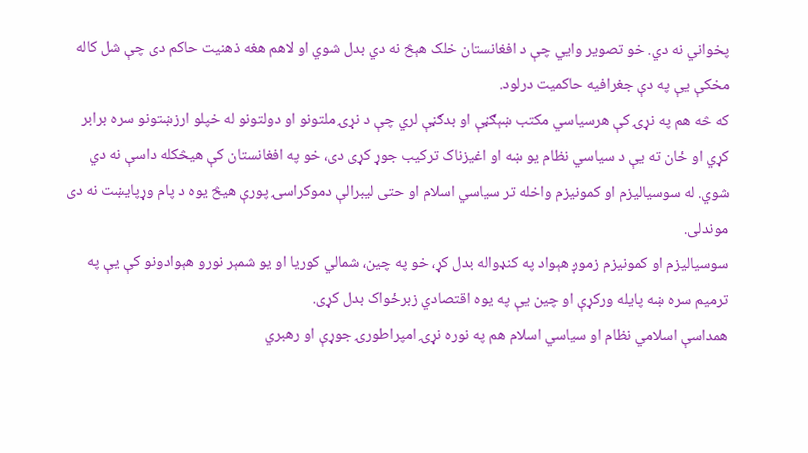پخواني نه دي. خو تصویر وایي چې د افغانستان خلک هېڅ نه دي بدل شوي او لاهم هغه ذهنیت حاکم دی چې شل کاله مخکې یې په دې جغرافیه حاکمیت درلود.
که څه هم په نړۍ کې هرسیاسي مکتب ښېګڼې او بدګڼې لري چې د نړۍ ملتونو او دولتونو له خپلو ارزښتونو سره برابر کړي او ځان ته یې د سیاسي نظام یو ښه او اغیزناک ترکیب جوړ کړی دی، خو په افغانستان کې هیڅکله داسې نه دي شوي. له سوسیالیزم او کمونیزم واخله تر سیاسي اسلام او حتی لیبرالې دموکراسۍ پورې هیڅ یوه د پام وړپایښت نه دی موندلی.
سوسیالیزم او کمونیزم زموږ هېواد په کنډواله بدل کړ، خو په چین، شمالي کوریا او یو شمېر نورو هېوادونو کې یې په ترمیم سره ښه پایله ورکړې او چین یې په یوه اقتصادي زبرځواک بدل کړی.
همداسې اسلامي نظام او سیاسي اسلام هم په نوره نړۍ امپراطورۍ جوړې او رهبري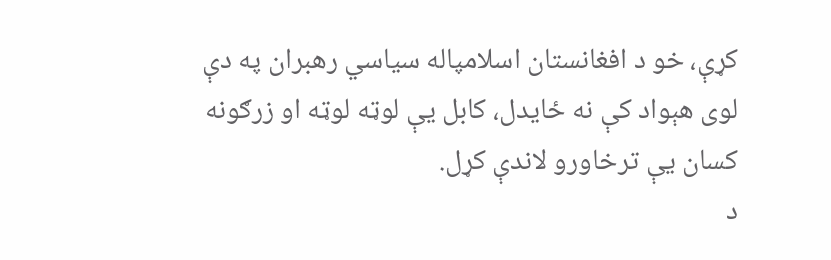کړې، خو د افغانستان اسلامپاله سیاسي رهبران په دې لوی هېواد کې نه ځایدل، کابل یې لوټه لوټه او زرګونه کسان یې ترخاورو لاندې کړل.
د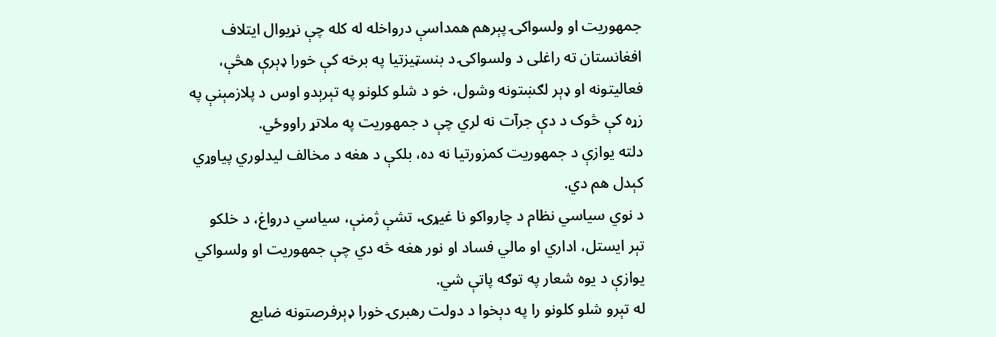جمهوریت او ولسواکۍ پېرهم همداسې درواخله له کله چې نړیوال ایتلاف افغانستان ته راغلی د ولسواکۍ د بنسټیزتیا په برخه کې خورا ډېرې هڅې، فعالیتونه او ډېر لګښتونه وشول، خو د شلو کلونو په تېرېدو اوس د پلازمېنې په زړه کې څوک د دې جرآت نه لري چې د جمهوریت په ملاتړ راووځي.
دلته یوازې د جمهوریت کمزورتیا نه ده، بلکې د هغه د مخالف لیدلوري پیاوړي کېدل هم دي.
د نوي سیاسي نظام د چارواکو نا غیړۍ، تشې ژمنې، سیاسي درواغ، د خلکو تېر ایستل، اداري او مالي فساد او نور هغه څه دي چې جمهوریت او ولسواکي یوازې د یوه شعار په توګه پاتې شي.
له تېرو شلو کلونو را په دېخوا د دولت رهبرۍ خورا ډېرفرصتونه ضایع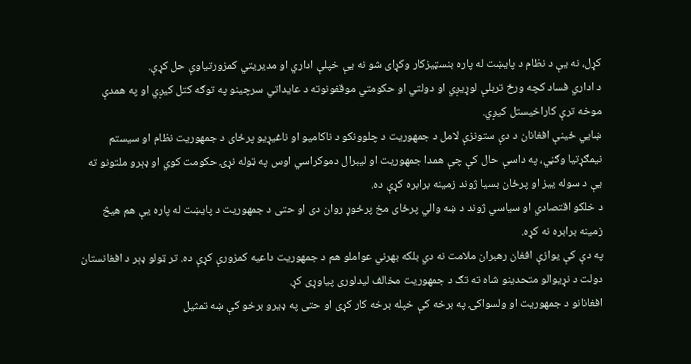کړل، نه یې د نظام د پایښت له پاره بنسټیزکار وکړای شو نه یې خپلې اداري او مدیریتي کمزورتیاوې حل کړې.
د اداري فساد کچه ورځ تربلې لوړیږي او دولتي او حکومتي موقفونوته د عایداتي سرچینو په توګه کتل کیږي او په همدې موخه ترې کاراخیستل کیږي.
ښایي ځینې افغانان د دې ستونزې لامل د جمهوریت د چلوونکو د ناکامیو او ناغیړیو پرځای د جمهوریت نظام او سیستم نیمګړتیا وګڼي، په داسې حال کې چې همدا جمهوریت او لیبرال دموکراسي اوس په ټوله نړۍ حکومت کوي او ډېرو ملتونو ته یې د سوله ییز او پرځان بسیا ژوند زمینه برابره کړې ده.
د خلکو اقتصادي او سیاسي ژوند د ښه والي پرځای مخ پرځوړ روان دی او حتی د جمهوریت د پایښت له پاره یې هم هیڅ زمینه برابره نه کړه.
په دې کې یوازې افغان رهبران ملامت نه دي بلکه بهرني عواملو هم د جمهوریت داعیه کمزورې کړې ده. تر ټولو ډېر د افغانستان دولت د نړیوالو متحدینو شاه ته تګ د جمهوریت مخالف لیدلوری پیاوړی کړ.
افغانانو د جمهوریت او ولسواکۍ په برخه کې خپله برخه کار کړی او حتی په ډیرو برخو کې ښه تمثیل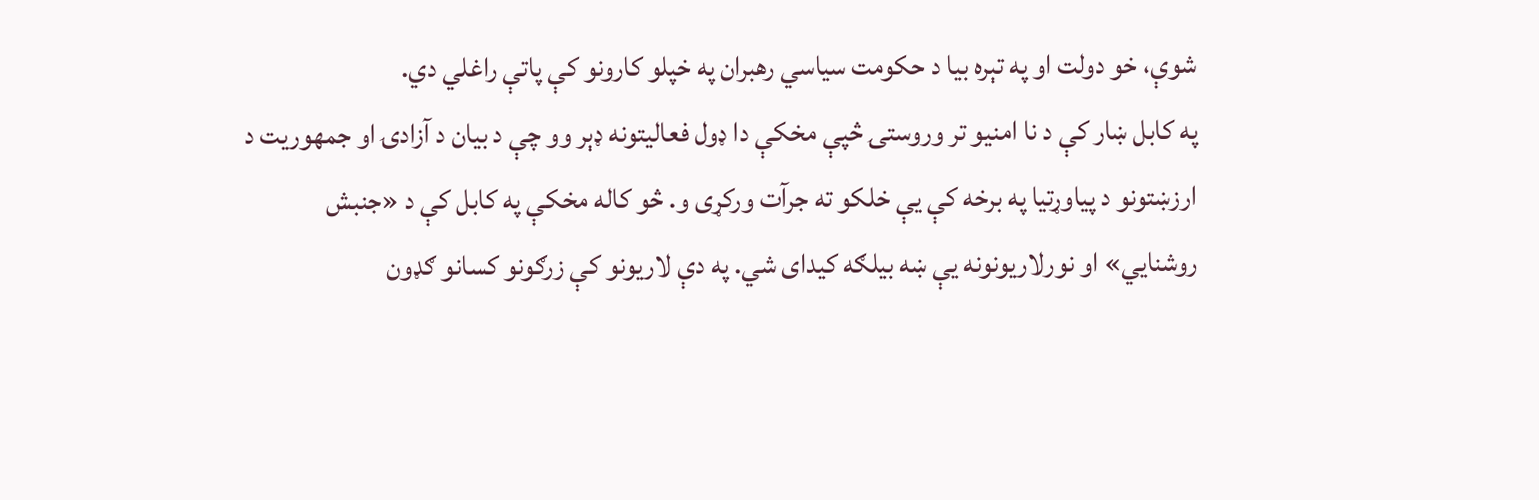شوې، خو دولت او په تېره بیا د حکومت سیاسي رهبران په خپلو کارونو کې پاتې راغلي دي.
په کابل ښار کې د نا امنیو تر وروستۍ څپې مخکې دا ډول فعالیتونه ډېر وو چې د بیان د آزادۍ او جمهوریت د ارزښتونو د پیاوړتیا په برخه کې یې خلکو ته جرآت ورکړی و. څو کاله مخکې په کابل کې د «جنبش روشنایي» او نورلاریونونه یې ښه بیلګه کیدای شي. په دې لاریونو کې زرګونو کسانو ګډون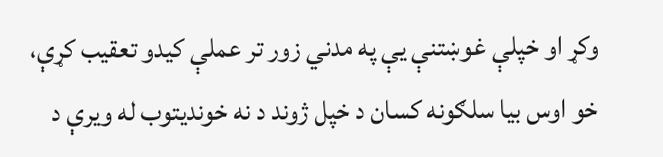وکړ او خپلې غوښتنې یې په مدني زور تر عملې کیدو تعقیب کړې، خو اوس بیا سلګونه کسان د خپل ژوند د نه خوندیتوب له ویرې د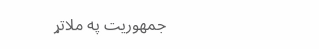جمهوریت په ملاتړ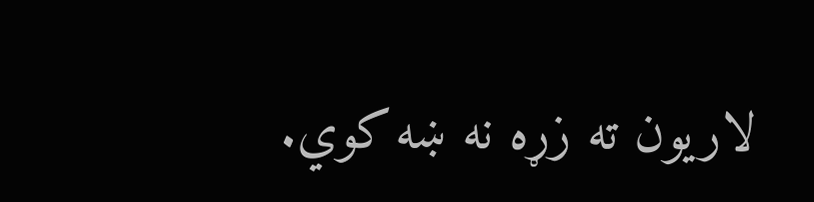لاریون ته زړه نه ښه کوي.